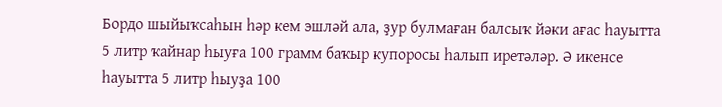Бордо шыйыҡсаһын һәр кем эшләй ала, ҙур булмаған балсыҡ йәки ағас һауытта 5 литр ҡайнар һыуға 100 грамм баҡыр купоросы һалып иретәләр. Ә икенсе һауытта 5 литр һыуҙа 100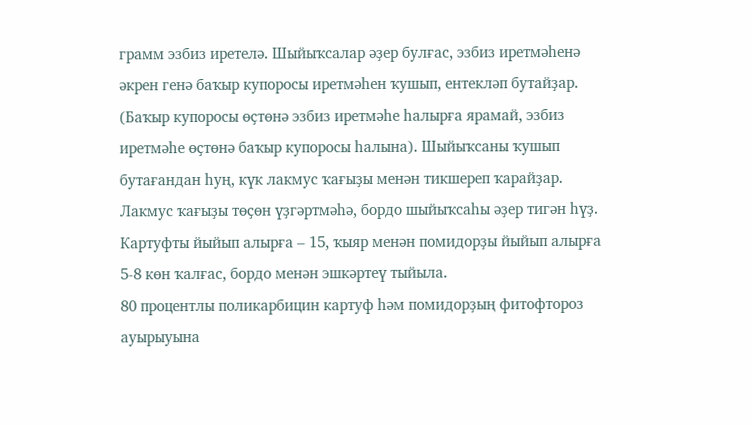грамм эзбиз иретелә. Шыйыҡсалар әҙер булғас, эзбиз иретмәһенә әкрен генә баҡыр купоросы иретмәһен ҡушып, ентекләп бутайҙар. (Баҡыр купоросы өҫтөнә эзбиз иретмәһе һалырға ярамай, эзбиз иретмәһе өҫтөнә баҡыр купоросы һалына). Шыйыҡсаны ҡушып бутағандан һуң, күк лакмус ҡағыҙы менән тикшереп ҡарайҙар. Лакмус ҡағыҙы төҫөн үҙгәртмәһә, бордо шыйыҡсаһы әҙер тигән һүҙ.
Картуфты йыйып алырға – 15, ҡыяр менән помидорҙы йыйып алырға 5-8 көн ҡалғас, бордо менән эшкәртеү тыйыла.
80 процентлы поликарбицин картуф һәм помидорҙың фитофтороз ауырыуына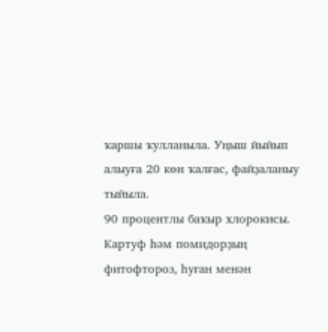ҡаршы ҡулланыла. Уңыш йыйып алыуға 20 көн ҡалғас, файҙаланыу тыйыла.
90 процентлы баҡыр хлорокисы. Картуф һәм помидорҙың фитофтороз, һуған менән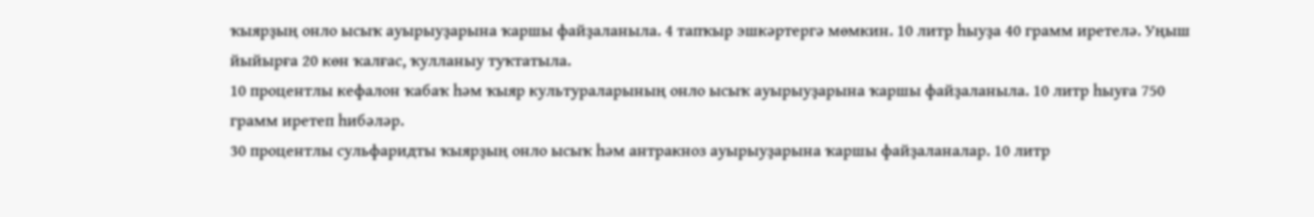ҡыярҙың онло ысыҡ ауырыуҙарына ҡаршы файҙаланыла. 4 тапҡыр эшкәртергә мөмкин. 10 литр һыуҙа 40 грамм иретелә. Уңыш йыйырға 20 көн ҡалғас, ҡулланыу туҡтатыла.
10 процентлы кефалон ҡабаҡ һәм ҡыяр культураларының онло ысыҡ ауырыуҙарына ҡаршы файҙаланыла. 10 литр һыуға 750 грамм иретеп һибәләр.
30 процентлы сульфаридты ҡыярҙың онло ысыҡ һәм антракноз ауырыуҙарына ҡаршы файҙаланалар. 10 литр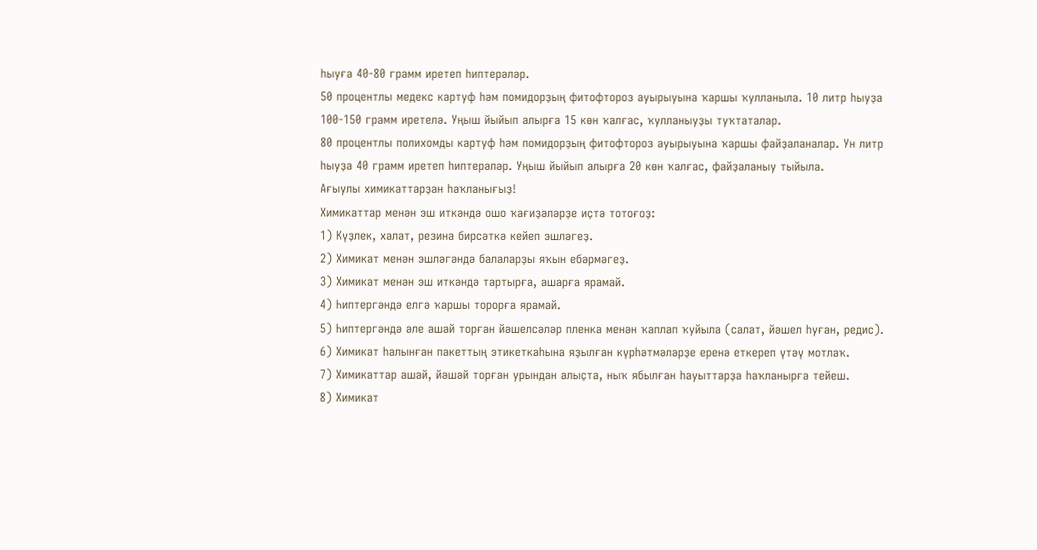һыуға 40-80 грамм иретеп һиптерәләр.
50 процентлы медекс картуф һәм помидорҙың фитофтороз ауырыуына ҡаршы ҡулланыла. 10 литр һыуҙа 100-150 грамм иретелә. Уңыш йыйып алырға 15 көн ҡалғас, ҡулланыуҙы туҡтаталар.
80 процентлы полихомды картуф һәм помидорҙың фитофтороз ауырыуына ҡаршы файҙаланалар. Ун литр һыуҙа 40 грамм иретеп һиптерәләр. Уңыш йыйып алырға 20 көн ҡалғас, файҙаланыу тыйыла.
Ағыулы химикаттарҙан һаҡланығыҙ!
Химикаттар менән эш иткәндә ошо ҡағиҙәләрҙе иҫтә тотоғоҙ:
1) Күҙлек, халат, резина бирсәткә кейеп эшләгеҙ.
2) Химикат менән эшләгәндә балаларҙы яҡын ебәрмәгеҙ.
3) Химикат менән эш иткәндә тартырға, ашарға ярамай.
4) Һиптергәндә елгә ҡаршы торорға ярамай.
5) Һиптергәндә әле ашай торған йәшелсәләр пленка менән ҡаплап ҡуйыла (салат, йәшел һуған, редис).
6) Химикат һалынған пакеттың этикеткаһына яҙылған күрһәтмәләрҙе еренә еткереп үтәү мотлаҡ.
7) Химикаттар ашай, йәшәй торған урындан алыҫта, ныҡ ябылған һауыттарҙа һаҡланырға тейеш.
8) Химикат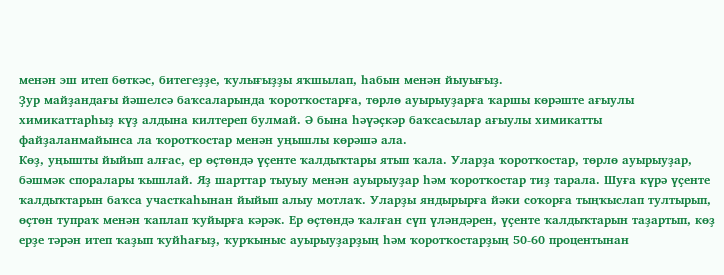менән эш итеп бөткәс, битегеҙҙе, ҡулығыҙҙы яҡшылап, һабын менән йыуығыҙ.
Ҙур майҙандағы йәшелсә баҡсаларында ҡоротҡостарға, төрлө ауырыуҙарға ҡаршы көрәште ағыулы химикаттарһыҙ күҙ алдына килтереп булмай. Ә бына һәүәҫкәр баҡсасылар ағыулы химикатты файҙаланмайынса ла ҡоротҡостар менән уңышлы көрәшә ала.
Көҙ, уңышты йыйып алғас, ер өҫтөндә үҫенте ҡалдыҡтары ятып ҡала. Уларҙа ҡоротҡостар, төрлө ауырыуҙар, бәшмәк споралары ҡышлай. Яҙ шарттар тыуыу менән ауырыуҙар һәм ҡоротҡостар тиҙ тарала. Шуға күрә үҫенте ҡалдыҡтарын баҡса участкаһынан йыйып алыу мотлаҡ. Уларҙы яндырырға йәки соҡорға тыңҡыслап тултырып, өҫтөн тупраҡ менән ҡаплап ҡуйырға кәрәк. Ер өҫтөндә ҡалған сүп үләндәрен, үҫенте ҡалдыҡтарын таҙартып, көҙ ерҙе тәрән итеп ҡаҙып ҡуйһағыҙ, ҡурҡыныс ауырыуҙарҙың һәм ҡоротҡостарҙың 50-60 процентынан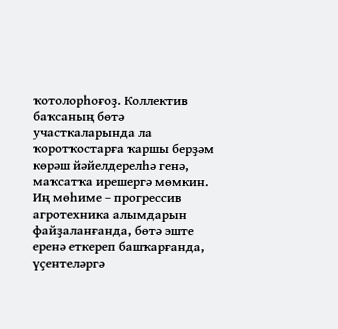ҡотолорһоғоҙ. Коллектив баҡсаның бөтә участкаларында ла ҡоротҡостарға ҡаршы берҙәм көрәш йәйелдерелһә генә, маҡсатҡа ирешергә мөмкин.
Иң мөһиме – прогрессив агротехника алымдарын файҙаланғанда, бөтә эште еренә еткереп башҡарғанда, үҫентеләргә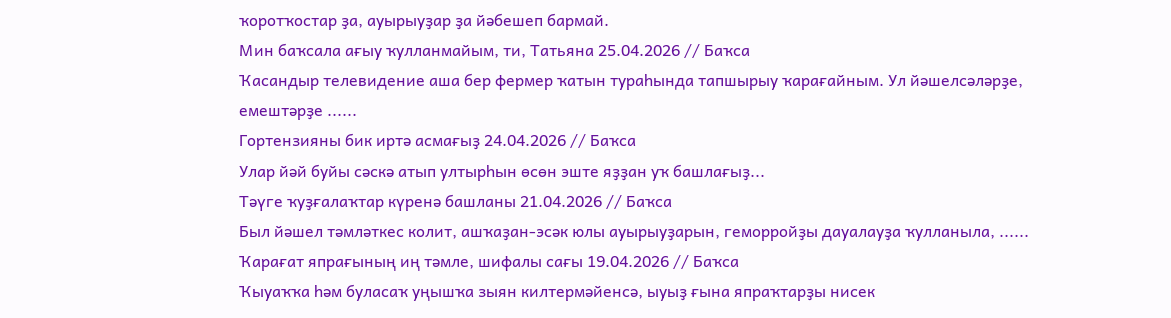ҡоротҡостар ҙа, ауырыуҙар ҙа йәбешеп бармай.
Мин баҡсала ағыу ҡулланмайым, ти, Татьяна 25.04.2026 // Баҡса
Ҡасандыр телевидение аша бер фермер ҡатын тураһында тапшырыу ҡарағайным. Ул йәшелсәләрҙе, емештәрҙе ......
Гортензияны бик иртә асмағыҙ 24.04.2026 // Баҡса
Улар йәй буйы сәскә атып ултырһын өсөн эште яҙҙан уҡ башлағыҙ...
Тәүге ҡуҙғалаҡтар күренә башланы 21.04.2026 // Баҡса
Был йәшел тәмләткес колит, ашҡаҙан-эсәк юлы ауырыуҙарын, геморройҙы дауалауҙа ҡулланыла, ......
Ҡарағат япрағының иң тәмле, шифалы сағы 19.04.2026 // Баҡса
Ҡыуаҡҡа һәм буласаҡ уңышҡа зыян килтермәйенсә, ыуыҙ ғына япраҡтарҙы нисек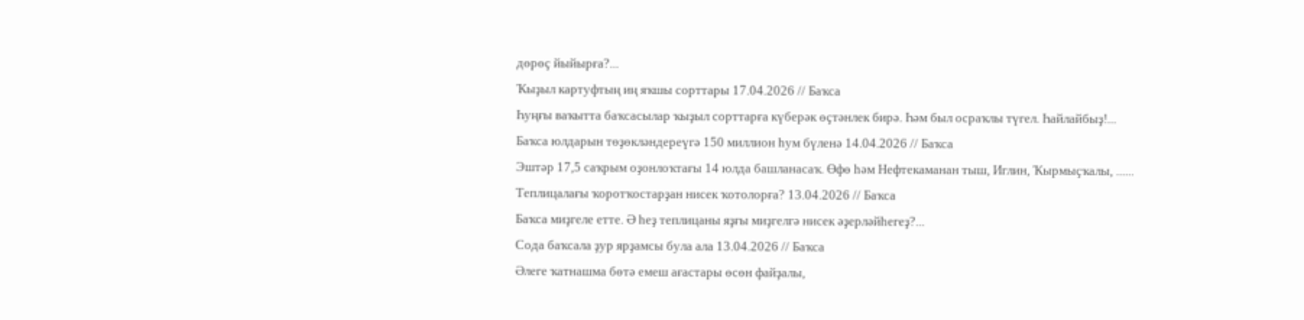дөрөҫ йыйырға?...
Ҡыҙыл картуфтың иң яҡшы сорттары 17.04.2026 // Баҡса
Һуңғы ваҡытта баҡсасылар ҡыҙыл сорттарға күберәк өҫтәнлек бирә. Һәм был осраҡлы түгел. Һайлайбыҙ!...
Баҡса юлдарын төҙөкләндереүгә 150 миллион һум бүленә 14.04.2026 // Баҡса
Эштәр 17,5 саҡрым оҙонлоҡтағы 14 юлда башланасаҡ. Өфө һәм Нефтекаманан тыш, Иглин, Ҡырмыҫҡалы, ......
Теплицалағы ҡоротҡостарҙан нисек ҡотолорға? 13.04.2026 // Баҡса
Баҡса миҙгеле етте. Ә һеҙ теплицаны яҙғы миҙгелгә нисек әҙерләйһегеҙ?...
Сода баҡсала ҙур ярҙамсы була ала 13.04.2026 // Баҡса
Әлеге ҡатнашма бөтә емеш ағастары өсөн файҙалы,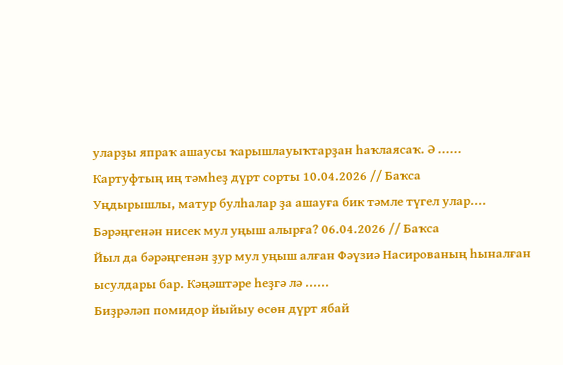уларҙы япраҡ ашаусы ҡарышлауыҡтарҙан һаҡлаясаҡ. Ә ......
Картуфтың иң тәмһеҙ дүрт сорты 10.04.2026 // Баҡса
Уңдырышлы, матур булһалар ҙа ашауға бик тәмле түгел улар....
Бәрәңгенән нисек мул уңыш алырға? 06.04.2026 // Баҡса
Йыл да бәрәңгенән ҙур мул уңыш алған Фәүзиә Насированың һыналған ысулдары бар. Кәңәштәре һеҙгә лә ......
Биҙрәләп помидор йыйыу өсөн дүрт ябай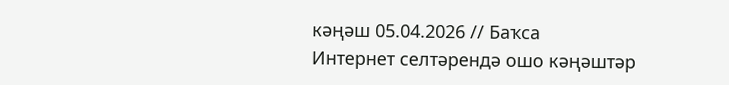кәңәш 05.04.2026 // Баҡса
Интернет селтәрендә ошо кәңәштәр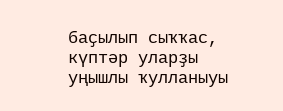баҫылып сыҡҡас, күптәр уларҙы уңышлы ҡулланыуы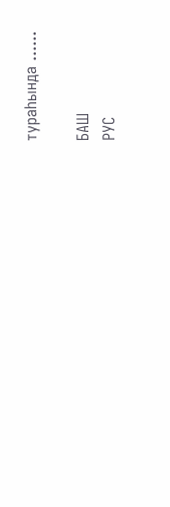тураһында ......

БАШ
РУС